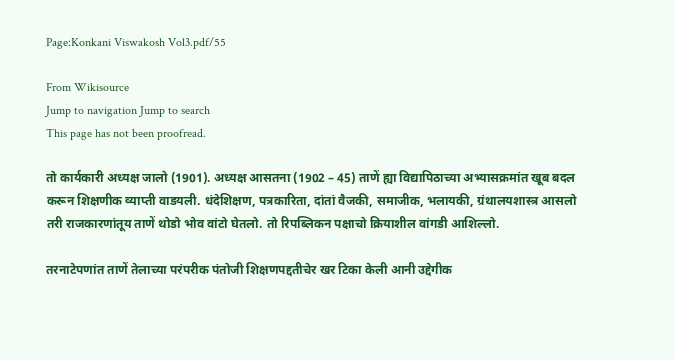Page:Konkani Viswakosh Vol3.pdf/55

From Wikisource
Jump to navigation Jump to search
This page has not been proofread.

तो कार्यकारी अध्यक्ष जालो (1901). अध्यक्ष आसतना (1902 – 45) ताणें ह्या विद्यापिठाच्या अभ्यासक्रमांत खूब बदल करून शिक्षणीक व्याप्ती वाडयली. धंदेशिक्षण, पत्रकारिता, दांतां वैजकी, समाजीक, भलायकी, ग्रंथालयशास्त्र आसलो तरी राजकारणांतूय ताणें थोडो भोव वांटो घेतलो. तो रिपब्लिकन पक्षाचो क्रियाशील वांगडी आशिल्लो.

तरनाटेपणांत ताणें तेलाच्या परंपरीक पंतोजी शिक्षणपद्दतीचेर खर टिका केली आनी उद्देगीक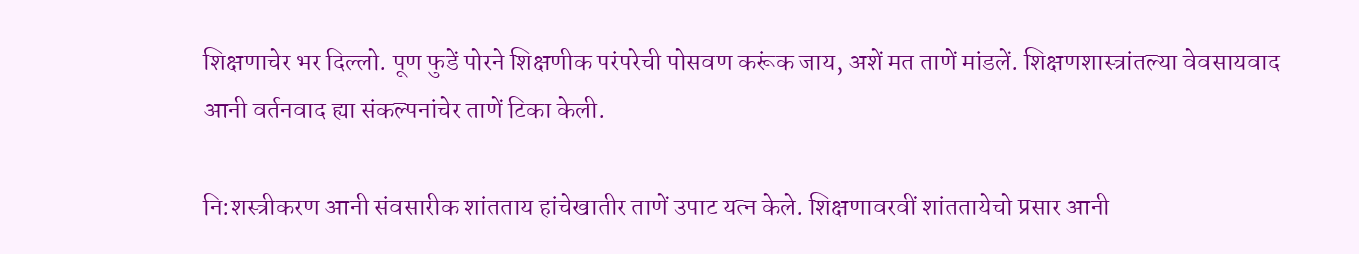शिक्षणाचेर भर दिल्लो. पूण फुडें पोरने शिक्षणीक परंपरेची पोसवण करूंक जाय, अशें मत ताणें मांडलें. शिक्षणशास्त्रांतल्या वेवसायवाद आनी वर्तनवाद ह्या संकल्पनांचेर ताणें टिका केली.

नि:शस्त्रीकरण आनी संवसारीक शांतताय हांचेखातीर ताणें उपाट यत्न केले. शिक्षणावरवीं शांततायेचो प्रसार आनी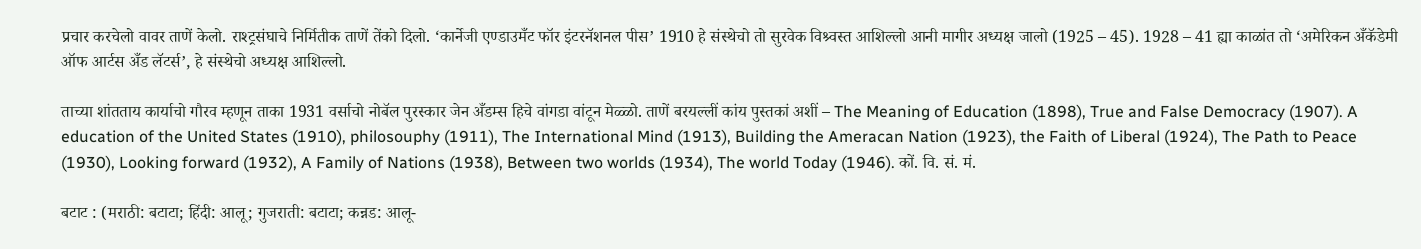प्रचार करचेलो वावर ताणें केलो. राश्ट्रसंघाचे निर्मितीक ताणें तेंको दिलो. ‘कार्नेजी एण्डाउमँट फॉर इंटरनॅशनल पीस’ 1910 हे संस्थेचो तो सुरवेक विश्र्वस्त आशिल्लो आनी मागीर अध्यक्ष जालो (1925 – 45). 1928 – 41 ह्या काळांत तो ‘अमेरिकन अँकॅडेमी ऑफ आर्टस अँड लॅटर्स’, हे संस्थेचो अध्यक्ष आशिल्लो.

ताच्या शांतताय कार्याचो गौरव म्हणून ताका 1931 वर्साचो नोबॅल पुरस्कार जेन अँडम्स हिचे वांगडा वांटून मेळ्ळो. ताणें बरयल्लीं कांय पुस्तकां अशीं – The Meaning of Education (1898), True and False Democracy (1907). A education of the United States (1910), philosouphy (1911), The International Mind (1913), Building the Ameracan Nation (1923), the Faith of Liberal (1924), The Path to Peace (1930), Looking forward (1932), A Family of Nations (1938), Between two worlds (1934), The world Today (1946). कों. वि. सं. मं.

बटाट : (मराठी: बटाटा; हिंदी: आलू; गुजराती: बटाटा; कन्नड: आलू-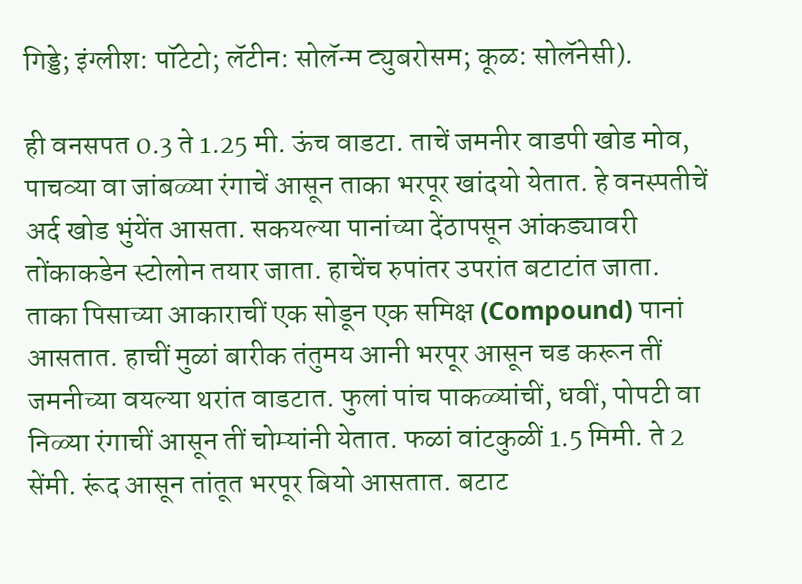गिड्डे; इंग्लीश: पॉटेटो; लॅटीन: सोलॅन्म ट्युबरोसम; कूळ: सोलॅनेसी).

ही वनसपत 0.3 ते 1.25 मी. ऊंच वाडटा. ताचें जमनीर वाडपी खोड मोव, पाचव्या वा जांबळ्या रंगाचें आसून ताका भरपूर खांदयो येतात. हे वनस्पतीचें अर्द खोड भुंयेंत आसता. सकयल्या पानांच्या देंठापसून आंकड्यावरी तोंकाकडेन स्टोलोन तयार जाता. हाचेंच रुपांतर उपरांत बटाटांत जाता. ताका पिसाच्या आकाराचीं एक सोडून एक समिक्ष (Compound) पानां आसतात. हाचीं मुळां बारीक तंतुमय आनी भरपूर आसून चड करून तीं जमनीच्या वयल्या थरांत वाडटात. फुलां पांच पाकळ्यांचीं, धवीं, पोपटी वा निळ्या रंगाचीं आसून तीं चोम्यांनी येतात. फळां वांटकुळीं 1.5 मिमी. ते 2 सेंमी. रूंद आसून तांतूत भरपूर बियो आसतात. बटाट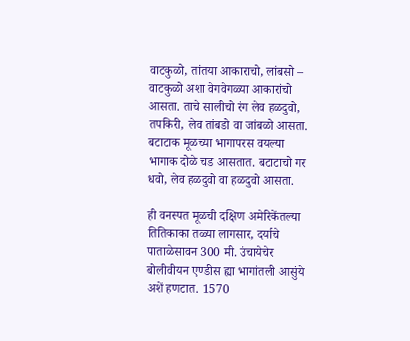वाटकुळो, तांतया आकाराचो, लांबसो – वाटकुळो अशा वेगवेगळ्या आकारांचो आसता. ताचे सालीचो रंग लेव हळदुवो, तपकिरी, लेव तांबडो वा जांबळो आसता. बटाटाक मूळच्या भागापरस वयल्या भागाक दोळे चड आसतात. बटाटाचो गर धवो, लेव हळदुवो वा हळदुवो आसता.

ही वनस्पत मूळची दक्षिण अमेरिकेंतल्या तितिकाका तळ्या लागसार, दर्याचे पाताळेसावन 300 मी. उंचायेचेर बोलीवीयन एण्डीस ह्या भागांतली आसुंये अशें हणटात. 1570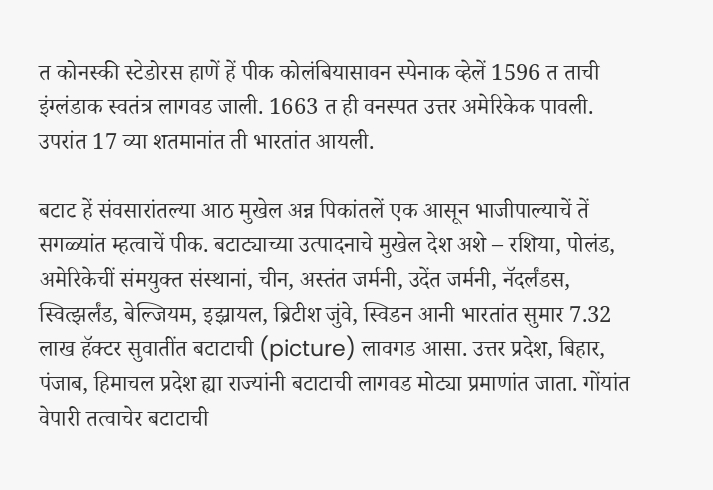त कोनस्की स्टेडोरस हाणें हें पीक कोलंबियासावन स्पेनाक व्हेलें 1596 त ताची इंग्लंडाक स्वतंत्र लागवड जाली. 1663 त ही वनस्पत उत्तर अमेरिकेक पावली. उपरांत 17 व्या शतमानांत ती भारतांत आयली.

बटाट हें संवसारांतल्या आठ मुखेल अन्न पिकांतलें एक आसून भाजीपाल्याचें तें सगळ्यांत म्हत्वाचें पीक. बटाट्याच्या उत्पादनाचे मुखेल देश अशे – रशिया, पोलंड, अमेरिकेचीं संमयुक्त संस्थानां, चीन, अस्तंत जर्मनी, उदेंत जर्मनी, नॅदर्लंडस, स्वित्झर्लंड, बेल्जियम, इझ्रायल, ब्रिटीश जुंवे, स्विडन आनी भारतांत सुमार 7.32 लाख हॅक्टर सुवातींत बटाटाची (picture) लावगड आसा. उत्तर प्रदेश, बिहार, पंजाब, हिमाचल प्रदेश ह्या राज्यांनी बटाटाची लागवड मोट्या प्रमाणांत जाता. गोंयांत वेपारी तत्वाचेर बटाटाची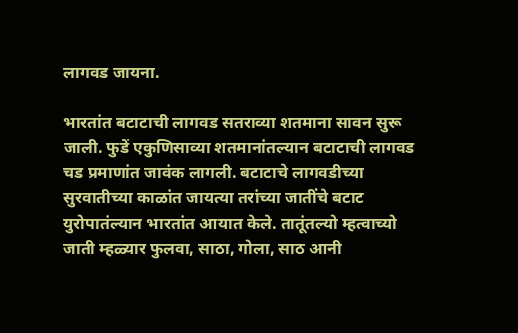लागवड जायना.

भारतांत बटाटाची लागवड सतराव्या शतमाना सावन सुरू जाली. फुडें एकुणिसाव्या शतमानांतल्यान बटाटाची लागवड चड प्रमाणांत जावंक लागली. बटाटाचे लागवडीच्या सुरवातीच्या काळांत जायत्या तरांच्या जातींचे बटाट युरोपातंल्यान भारतांत आयात केले. तातूंतल्यो म्हत्वाच्यो जाती म्हळ्यार फुलवा, साठा, गोला, साठ आनी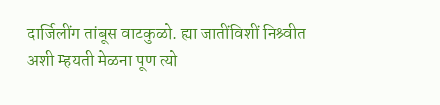दार्जिलींग तांबूस वाटकुळो. ह्या जातींविशीं निश्र्वीत अशी म्हयती मेळना पूण त्यो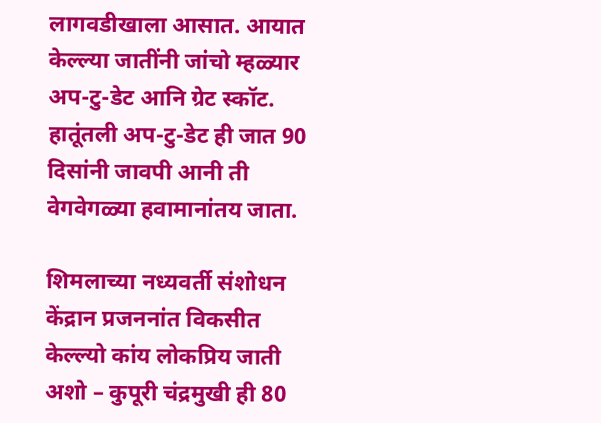लागवडीखाला आसात. आयात केल्ल्या जातींनी जांचो म्हळ्यार अप-टु-डेट आनि ग्रेट स्कॉट. हातूंतली अप-टु-डेट ही जात 90 दिसांनी जावपी आनी ती वेगवेगळ्या हवामानांतय जाता.

शिमलाच्या नध्यवर्ती संशोधन केंद्रान प्रजननांत विकसीत केल्ल्यो कांय लोकप्रिय जाती अशो – कुपूरी चंद्रमुखी ही 80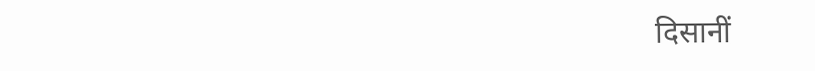दिसानीं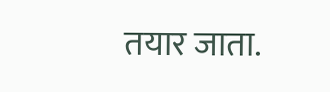तयार जाता.